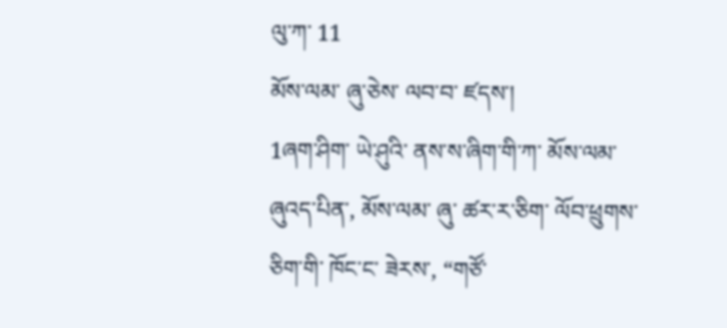ལུ་ཀ་ 11
མོས་ལམ་ ཞུ་ཅེས་ ལབ་བ་ ཛདས་།
1ཞག་ཤིག་ ཡེ་ཤུའི་ ནས་ས་ཞིག་གི་ཀ་ མོས་ལམ་ ཞུའད་པིན་, མོས་ལམ་ ཞུ་ ཚར་ར་ཅིག་ ལོབ་ཕྲུགས་ ཅིག་གི་ ཁོང་ང་ ཟེརས་, “གཙོ་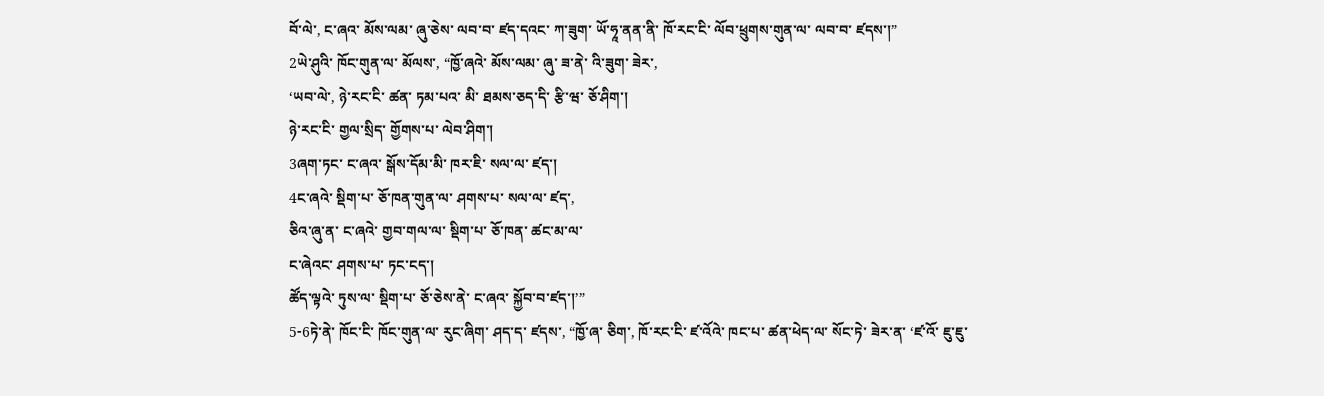བོ་ལེ་, ང་ཞའ་ མོས་ལམ་ ཞུ་ཅེས་ ལབ་བ་ ཛད་དའང་ ཀ་ཟུག་ ཡོ་ཧཱ་ནན་ནི་ ཁོ་རང་ངི་ ལོབ་ཕྲུགས་གུན་ལ་ ལབ་བ་ ཛདས་།”
2ཡེ་ཤུའི་ ཁོང་གུན་ལ་ མོལས་, “ཁྱོ་ཞའེ་ མོས་ལམ་ ཞུ་ ཟ་ནེ་ འི་ཟུག་ ཟེར་,
‘ཡབ་ལེ་, ཉེ་རང་ངི་ ཚན་ ཏམ་པའ་ མི་ ཐམས་ཅད་དི་ རྩི་ཝ་ ཅོ་ཤིག་།
ཉེ་རང་ངི་ གྱལ་སྲིད་ གྱོགས་པ་ ལེབ་ཤིག་།
3ཞག་ཏང་ ང་ཞའ་ སྒོས་དོམ་མི་ ཁར་ཇི་ སལ་ལ་ ཛད་།
4ང་ཞའེ་ སྡིག་པ་ ཅོ་ཁན་གུན་ལ་ ཤགས་པ་ སལ་ལ་ ཛད་,
ཅིའ་ཞུ་ན་ ང་ཞའེ་ གྱབ་གལ་ལ་ སྡིག་པ་ ཅོ་ཁན་ ཚང་མ་ལ་
ང་ཞེའང་ ཤགས་པ་ ཏང་ངད་།
ཚོད་ལྟའེ་ ཏུས་ལ་ སྡིག་པ་ ཅོ་ཅེས་ནེ་ ང་ཞའ་ སྐྱོབ་བ་ཛད་།’”
5-6ཏེ་ནེ་ ཁོང་ངི་ ཁོང་གུན་ལ་ རུང་ཞིག་ ཤད་ད་ ཛདས་, “ཁྱོ་ཞ་ ཅིག་, ཁོ་རང་ངི་ ཛ་འོའེ་ ཁང་པ་ ཚན་ཕེད་ལ་ སོང་ཏེ་ ཟེར་ན་ ‘ཛ་འོ་ ཇུ་ཇུ་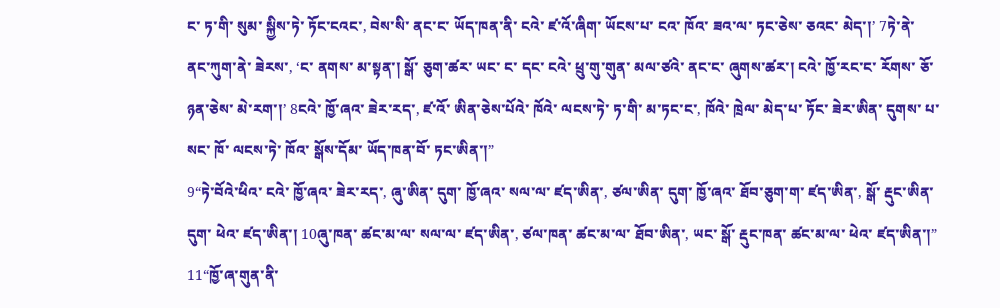ང་ ཏ་གི་ སུམ་ སྐྱིས་ཏེ་ ཏོང་ངའང་, བེས་སི་ ནང་ང་ ཡོད་ཁན་ནི་ ངའེ་ ཛ་འོ་ཞིག་ ཡོངས་པ་ ངའ་ ཁོའ་ ཟའ་ལ་ ཏང་ཅེས་ ཅའང་ མེད་།’ 7ཏེ་ནེ་ ནང་ཀུག་ནེ་ ཟེརས་, ‘ང་ ནགས་ མ་སྟན་། སྒོ་ ཅུག་ཚར་ ཡང་ ང་ དང་ ངའེ་ ཕྲུ་གུ་གུན་ མལ་ཙའེ་ ནང་ང་ ཞུགས་ཚར་། ངའེ་ ཁྱོ་རང་ང་ རོགས་ ཅོ་ཉན་ཅེས་ མེ་རག་།’ 8ངའེ་ ཁྱོ་ཞའ་ ཟེར་རད་, ཛ་འོ་ ཨིན་ཅེས་པོའེ་ ཁོའེ་ ལངས་ཏེ་ ཏ་གི་ མ་ཏང་ང་, ཁོའེ་ ཁྲེལ་ མེད་པ་ ཏོང་ ཟེར་ཨིན་ དུགས་ པ་སང་ ཁོ་ ལངས་ཏེ་ ཁོའ་ སྒོས་དོམ་ ཡོད་ཁན་བོ་ ཏང་ཨིན་།”
9“ཏེ་བོའེ་ཕིའ་ ངའེ་ ཁྱོ་ཞའ་ ཟེར་རད་, ཞུ་ཨིན་ དུག་ ཁྱོ་ཞའ་ སལ་ལ་ ཛད་ཨིན་, ཙལ་ཨིན་ དུག་ ཁྱོ་ཞའ་ ཐོབ་ཅུག་ག་ ཛད་ཨིན་, སྒོ་ རྡུང་ཨིན་ དུག་ ཕེའ་ ཛད་ཨིན་། 10ཞུ་ཁན་ ཚང་མ་ལ་ སལ་ལ་ ཛད་ཨིན་, ཙལ་ཁན་ ཚང་མ་ལ་ ཐོབ་ཨིན་, ཡང་ སྒོ་ རྡུང་ཁན་ ཚང་མ་ལ་ ཕེའ་ ཛད་ཨིན་།”
11“ཁྱོ་ཞ་གུན་ནི་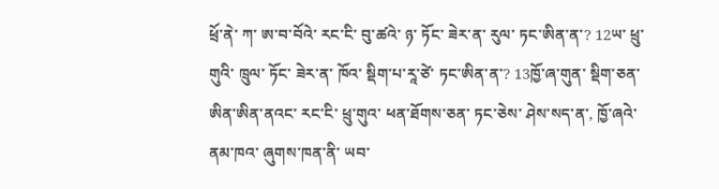ཕྲོ་ནེ་ ཀ་ ཨ་བ་བོའེ་ རང་ངི་ བུ་ཚའེ་ ཉ་ ཏོང་ ཟེར་ན་ རུལ་ ཏང་ཨིན་ན་? 12ཡ་ ཕྲུ་གུའི་ ཁྲུལ་ ཏོང་ ཟེར་ན་ ཁོའ་ སྡིག་པ་རཱ་ཙེ་ ཏང་ཨིན་ན་? 13ཁྱོ་ཞ་གུན་ སྡིག་ཅན་ ཨིན་ཨིན་ནའང་ རང་ངི་ ཕྲུ་གུའ་ ཕན་ཐོགས་ཅན་ ཏང་ཅེས་ ཤེས་སད་ན་, ཁྱོ་ཞའེ་ ནམ་ཁའ་ ཞུགས་ཁན་ནི་ ཡབ་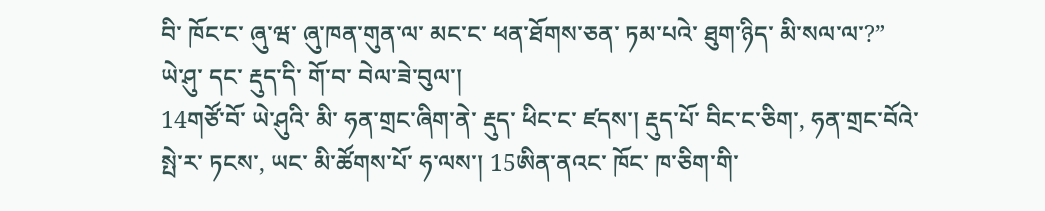བི་ ཁོང་ང་ ཞུ་ཝ་ ཞུ་ཁན་གུན་ལ་ མང་ང་ ཕན་ཐོགས་ཅན་ ཏམ་པའེ་ ཐུག་ཉིད་ མི་སལ་ལ་?”
ཡེ་ཤུ་ དང་ རྡུད་དི་ གོ་བ་ བེལ་ཟེ་བུལ་།
14གཙོ་བོ་ ཡེ་ཤུའི་ མི་ ཧན་གྲང་ཞིག་ནེ་ རྡུད་ ཕིང་ང་ ཛདས་། རྡུད་པོ་ བིང་ང་ཅིག་, ཧན་གྲང་བོའེ་ སྤེ་ར་ ཏངས་, ཡང་ མི་ཚོགས་པོ་ ཧ་ལས་། 15ཨིན་ནའང་ ཁོང་ ཁ་ཅིག་གི་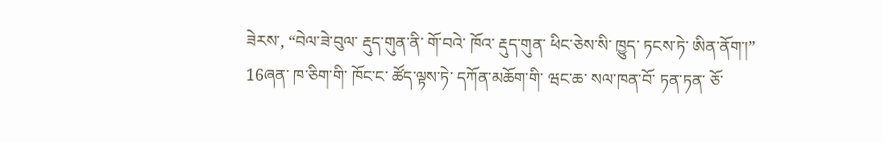ཟེརས་, “བེལ་ཟེ་བུལ་ རྡུད་གུན་ནི་ གོ་བའེ་ ཁོའ་ རྡུད་གུན་ ཕིང་ཅེས་སི་ ཁྱུད་ ཏངས་ཏེ་ ཨིན་ནོག་།” 16ཞན་ ཁ་ཅིག་གི་ ཁོང་ང་ ཚོད་ལྟས་ཏེ་ དཀོན་མཆོག་གི་ ཝང་ཆ་ སལ་ཁན་བོ་ ཏན་ཏན་ ཅོ་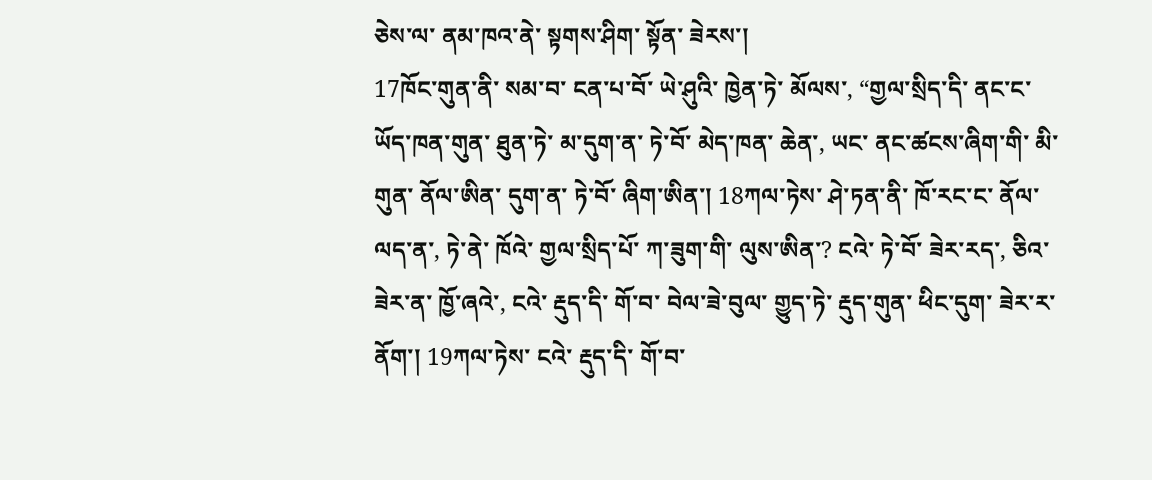ཅེས་ལ་ ནམ་ཁའ་ནེ་ སྟགས་ཤིག་ སྟོན་ ཟེརས་།
17ཁོང་གུན་ནི་ སམ་བ་ ངན་པ་བོ་ ཡེ་ཤུའི་ ཁྱེན་ཏེ་ མོལས་, “གྱལ་སྲིད་དི་ ནང་ང་ ཡོད་ཁན་གུན་ ཐུན་ཏེ་ མ་དུག་ན་ ཏེ་བོ་ མེད་ཁན་ ཆེན་, ཡང་ ནང་ཚངས་ཞིག་གི་ མི་གུན་ ནོལ་ཨིན་ དུག་ན་ ཏེ་བོ་ ཞིག་ཨིན་། 18ཀལ་ཏེས་ ཤེ་ཏན་ནི་ ཁོ་རང་ང་ ནོལ་ལད་ན་, ཏེ་ནེ་ ཁོའེ་ གྱལ་སྲིད་པོ་ ཀ་ཟུག་གི་ ལུས་ཨིན་? ངའེ་ ཏེ་བོ་ ཟེར་རད་, ཅིའ་ཟེར་ན་ ཁྱོ་ཞའེ་, ངའེ་ རྡུད་དི་ གོ་བ་ བེལ་ཟེ་བུལ་ གྱུད་ཏེ་ རྡུད་གུན་ ཕིང་དུག་ ཟེར་ར་ནོག་། 19ཀལ་ཏེས་ ངའེ་ རྡུད་དི་ གོ་བ་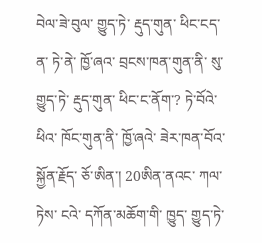བེལ་ཟེ་བུལ་ གྱུད་ཏེ་ རྡུད་གུན་ ཕིང་ངད་ན་ ཏེ་ནེ་ ཁྱོ་ཞའ་ བྲངས་ཁན་གུན་ནི་ སུ་ གྱུད་ཏེ་ རྡུད་གུན་ ཕིང་ང་ནོག་? ཏེ་བོའེ་ཕིའ་ ཁོང་གུན་ནི་ ཁྱོ་ཞའེ་ ཟེར་ཁན་བོའ་ སྐྱོན་རྗོད་ ཅོ་ཨིན་། 20ཨིན་ནའང་ ཀལ་ཏེས་ ངའེ་ དཀོན་མཆོག་གི་ ཁྱུད་ གྱུད་ཏེ་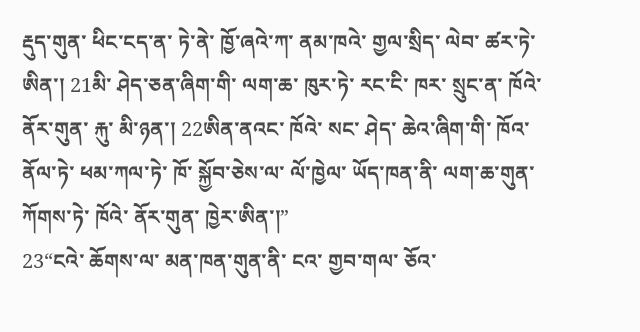རྡུད་གུན་ ཕིང་ངད་ན་ ཏེ་ནེ་ ཁྱོ་ཞའེ་ཀ་ ནམ་ཁའེ་ གྱལ་སྲིད་ ལེབ་ ཚར་ཏེ་ ཨིན་། 21མི་ ཤེད་ཅན་ཞིག་གི་ ལག་ཆ་ ཁུར་ཏེ་ རང་ངི་ ཁར་ སྲུང་ན་ ཁོའེ་ ནོར་གུན་ རྐུ་ མི་ཉན་། 22ཨིན་ནའང་ ཁོའེ་ སང་ ཤེད་ ཆེའ་ཞིག་གི་ ཁོའ་ ནོལ་ཏེ་ ཕམ་ཀལ་ཏེ་ ཁོ་ སྐྱོབ་ཅེས་ལ་ ལོ་ཁྱེལ་ ཡོད་ཁན་ནི་ ལག་ཆ་གུན་ ཀོགས་ཏེ་ ཁོའེ་ ནོར་གུན་ ཁྱེར་ཨིན་།”
23“ངའེ་ ཆོགས་ལ་ མན་ཁན་གུན་ནི་ ངའ་ གྱབ་གལ་ ཅོའ་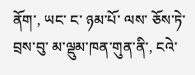ནོག་, ཡང་ ང་ ཉམ་པོ་ ལས་ ཅོས་ཏེ་ བྲས་བུ་ མ་ལྡུམ་ཁན་གུན་ནི་, ངའེ་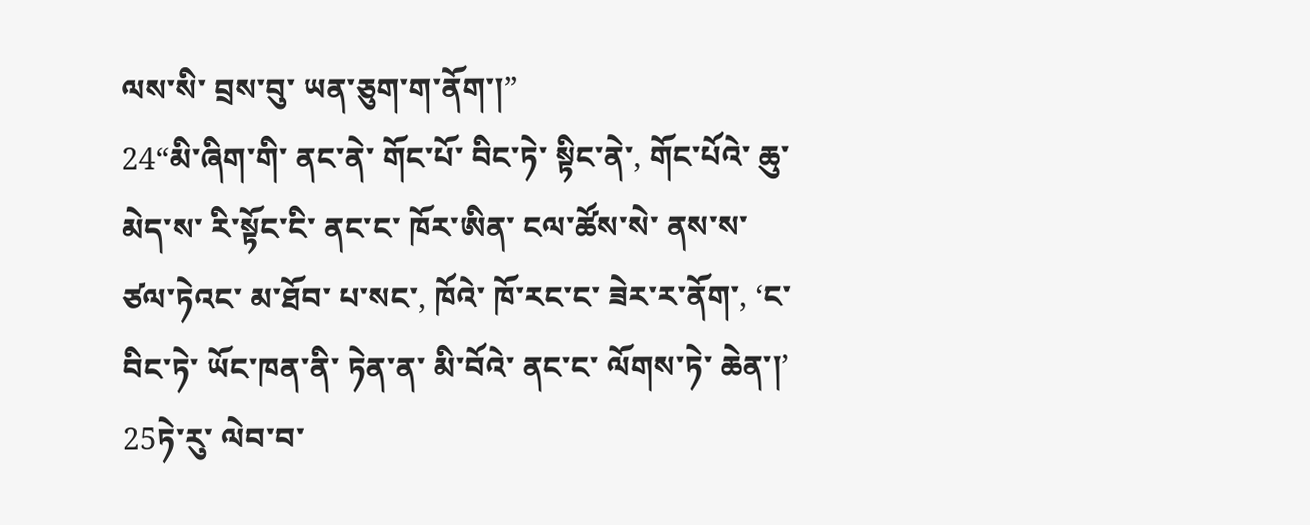ལས་སི་ བྲས་བུ་ ཡན་ཅུག་ག་ནོག་།”
24“མི་ཞིག་གི་ ནང་ནེ་ གོང་པོ་ བིང་ཏེ་ སྟིང་ནེ་, གོང་པོའེ་ ཆུ་ མེད་ས་ རི་སྟོང་ངི་ ནང་ང་ ཁོར་ཨིན་ ངལ་ཚོས་སེ་ ནས་ས་ ཙལ་ཏེའང་ མ་ཐོབ་ པ་སང་, ཁོའེ་ ཁོ་རང་ང་ ཟེར་ར་ནོག་, ‘ང་ བིང་ཏེ་ ཡོང་ཁན་ནི་ ཏེན་ན་ མི་བོའེ་ ནང་ང་ ལོགས་ཏེ་ ཆེན་།’ 25ཏེ་རུ་ ལེབ་བ་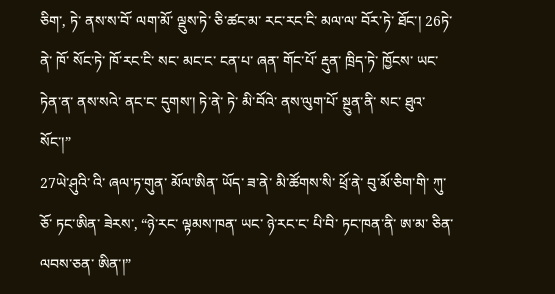ཅིག་, ཏེ་ ནས་ས་བོ་ ལག་མོ་ ལྡུས་ཏེ་ ཅི་ཚང་མ་ རང་རང་ངི་ མལ་ལ་ བོར་ཏེ་ ཐོང་། 26ཏེ་ནེ་ ཁོ་ སོང་ཏེ་ ཁོ་རང་ངི་ སང་ མང་ང་ ངན་པ་ ཞན་ གོང་པོ་ རྡུན་ ཁྲིད་ཏེ་ ཁྱོངས་ ཡང་ ཏེན་ན་ ནས་སའེ་ ནང་ང་ དུགས་། ཏེ་ནེ་ ཏེ་ མི་བོའེ་ ནས་ལུག་པོ་ སྔུན་ནི་ སང་ ཐུའ་ སོང་།”
27ཡེ་ཤུའི་ འི་ ཞལ་ཏ་གུན་ མོལ་ཨིན་ ཡོད་ ཟ་ནེ་ མི་ཚོགས་སི་ ཕྲོ་ནེ་ བུ་མོ་ཅིག་གི་ ཀུ་ཅོ་ ཏང་ཨིན་ ཟེརས་, “ཉེ་རང་ ལྟམས་ཁན་ ཡང་ ཉེ་རང་ང་ པི་བི་ ཏང་ཁན་ནི་ ཨ་མ་ ཅིན་ལབས་ཅན་ ཨིན་།”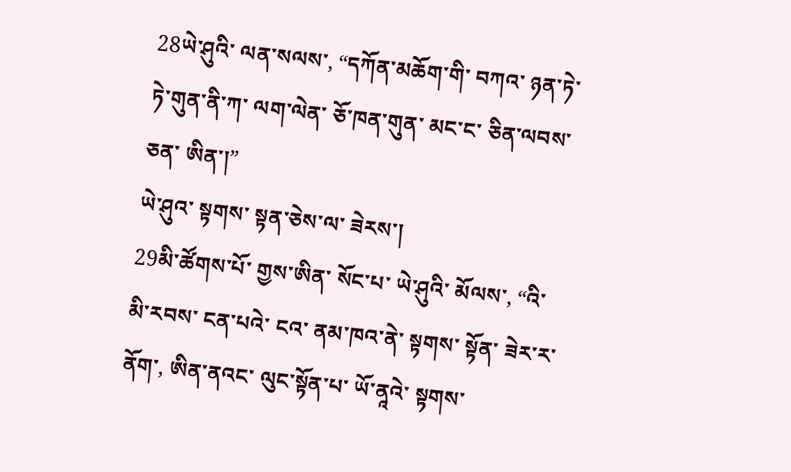28ཡེ་ཤུའི་ ལན་སལས་, “དཀོན་མཆོག་གི་ བཀའ་ ཉན་ཏེ་ ཏེ་གུན་ནི་ཀ་ ལག་ལེན་ ཅོ་ཁན་གུན་ མང་ང་ ཅིན་ལབས་ཅན་ ཨིན་།”
ཡེ་ཤུའ་ སྟགས་ སྟན་ཅེས་ལ་ ཟེརས་།
29མི་ཚོགས་པོ་ གྱས་ཨིན་ སོང་པ་ ཡེ་ཤུའི་ མོལས་, “འི་ མི་རབས་ ངན་པའེ་ ངའ་ ནམ་ཁའ་ནེ་ སྟགས་ སྟོན་ ཟེར་ར་ནོག་, ཨིན་ནའང་ ལུང་སྟོན་པ་ ཡོ་ནཱའེ་ སྟགས་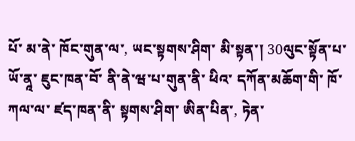པོ་ མ་ནེ་ ཁོང་གུན་ལ་, ཡང་སྟགས་ཤིག་ མི་སྟན་། 30ལུང་སྟོན་པ་ ཡོ་ནཱ་ ཇུང་ཁན་བོ་ ནི་ནེ་ཝ་པ་གུན་ནི་ ཕིའ་ དཀོན་མཆོག་གི་ ཁོ་ ཀལ་ལ་ ཛད་ཁན་ནི་ སྟགས་ཤིག་ ཨིན་པིན་, ཏེན་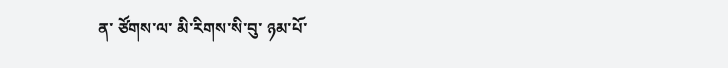ན་ ཙོགས་ལ་ མི་རིགས་སི་བུ་ ཉམ་པོ་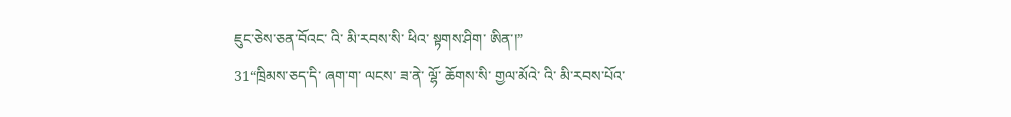ཇུང་ཅེས་ཅན་བོའང་ འི་ མི་རབས་སི་ ཕིའ་ སྟགས་ཤིག་ ཨིན་།”
31“ཁྲིམས་ཅད་དི་ ཞག་ག་ ལངས་ ཟ་ནེ་ ལྷོ་ ཆོགས་སི་ གྱལ་མོའེ་ འི་ མི་རབས་པོའ་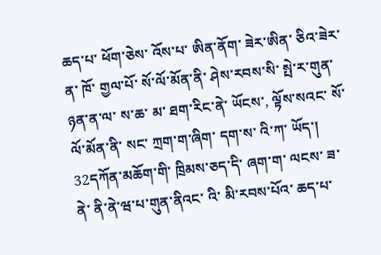ཆད་པ་ ཕོག་ཅེས་ འོས་པ་ ཨིན་ནོག་ ཟེར་ཨིན་ ཅིའ་ཟེར་ན་ ཁོ་ གྱལ་པོ་ སོ་ལོ་མོན་ནི་ ཤེས་རབས་སི་ སྤེ་ར་གུན་ ཉན་ན་ལ་ ས་ཆ་ མ་ ཐག་རིང་ནེ་ ཡོངས་, ལྟོས་སའང་ སོ་ལོ་མོན་ནི་ སང་ ཀྲག་ག་ཞིག་ དག་ས་ འི་ཀ་ ཡོད་། 32དཀོན་མཆོག་གི་ ཁྲིམས་ཅད་དི་ ཞག་ག་ ལངས་ ཟ་ནེ་ ནི་ནེ་ཝ་པ་གུན་ནིའང་ འི་ མི་རབས་པོའ་ ཆད་པ་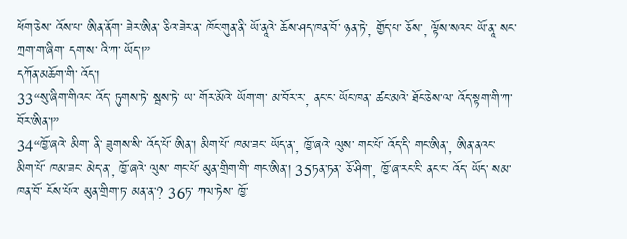ཕོག་ཅེས་ འོས་པ་ ཨིན་ནོག་ ཟེར་ཨིན་ ཅིའ་ཟེར་ན་ ཁོང་གུན་ནི་ ཡོ་ནཱའེ་ ཆོས་ཤད་ཁན་བོ་ ཉན་ཏེ་, གྱོད་པ་ ཅོས་, ལྟོས་སའང་ ཡོ་ནཱ་ སང་ ཀྲག་ག་ཞིག་ དག་ས་ འི་ཀ་ ཡོད་།”
དཀོན་མཆོག་གི་ འོད་།
33“སུ་ཞིག་གིའང་ འོད་ ཏུགས་ཏེ་ སྦས་ཏེ་ ཡ་ གོར་མོའེ་ ཡོག་ག་ མ་བོར་ར་, ནང་ང་ ཡོང་ཁན་ ཚང་མའེ་ ཐོང་ཅེས་ལ་ འོད་སྟག་གི་ཀ་ བོར་ཨིན་།”
34“ཁྱོ་ཞའེ་ མིག་ ནི་ ཟུགས་སི་ འོད་པོ་ ཨིན་། མིག་པོ་ ཁམ་ཟང་ ཡོད་ན་, ཁྱོ་ཞའེ་ ལུས་ གང་པོ་ འོད་དི་ གང་ཨིན་, ཨིན་ནའང་ མིག་པོ་ ཁམ་ཟང་ མེད་ན་, ཁྱོ་ཞའེ་ ལུས་ གང་པོ་ མུན་གྲིག་གི་ གང་ཨིན་། 35ཏན་ཏན་ ཅོ་ཤིག་, ཁྱོ་ཞ་རང་ངི་ ནང་ང་ འོད་ ཡོད་ སམ་ཁན་བོ་ ངོས་པོའ་ མུན་གྲིག་ཏ་ མན་ན་? 36ཏ་ ཀལ་ཏེས་ ཁྱོ་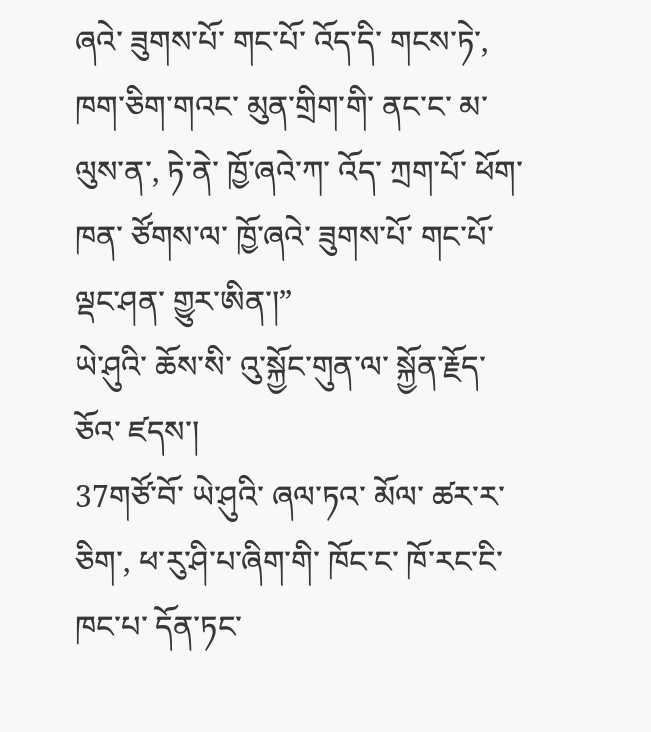ཞའེ་ ཟུགས་པོ་ གང་པོ་ འོད་དི་ གངས་ཏེ་, ཁག་ཅིག་གའང་ མུན་གྲིག་གི་ ནང་ང་ མ་ལུས་ན་, ཏེ་ནེ་ ཁྱོ་ཞའེ་ཀ་ འོད་ ཀྲག་པོ་ ཕོག་ཁན་ ཙོགས་ལ་ ཁྱོ་ཞའེ་ ཟུགས་པོ་ གང་པོ་ ལྡང་ཤན་ གྱུར་ཨིན་།”
ཡེ་ཤུའི་ ཆོས་སི་ འུ་སྐྱོང་གུན་ལ་ སྐྱོན་རྗོད་ ཅོའ་ ཛདས་།
37གཙོ་བོ་ ཡེ་ཤུའི་ ཞལ་ཏའ་ མོལ་ ཚར་ར་ཅིག་, ཕ་རུ་ཤི་པ་ཞིག་གི་ ཁོང་ང་ ཁོ་རང་ངི་ ཁང་པ་ དོན་ཏང་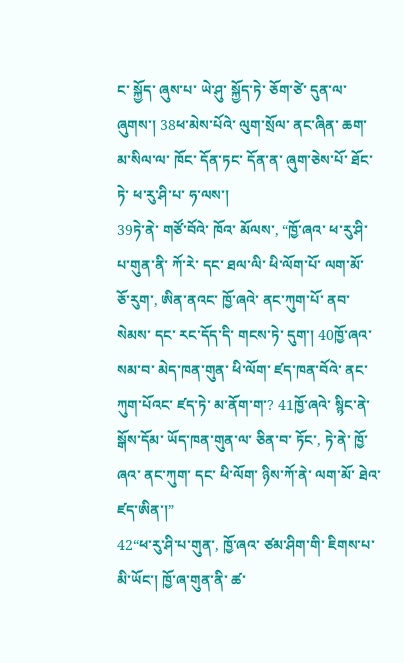ང་ སྐྱོད་ ཞུས་པ་ ཡེ་ཤུ་ སྐྱོད་ཏེ་ ཅོག་ཙེ་ དུན་ལ་ ཞུགས་། 38ཕ་མེས་པོའེ་ ལུག་སྲོལ་ ནང་ཞིན་ ཆག་ མ་སིལ་ལ་ ཁོང་ དོན་ཏང་ དོན་ན་ ཞུག་ཅེས་པོ་ ཐོང་ཏེ་ ཕ་རུ་ཤི་པ་ ཧ་ལས་།
39ཏེ་ནེ་ གཙོ་བོའེ་ ཁོའ་ མོལས་, “ཁྱོ་ཞའ་ ཕ་རུ་ཤི་པ་གུན་ནི་ ཀོ་རེ་ དང་ ཐལ་ལི་ ཕི་ལོག་པོ་ ལག་མོ་ ཅོ་རུག་, ཨིན་ནའང་ ཁྱོ་ཞའེ་ ནང་ཀུག་པོ་ ནབ་སེམས་ དང་ རང་དོད་དི་ གངས་ཏེ་ དུག་། 40ཁྱོ་ཞའ་ སམ་བ་ མེད་ཁན་གུན་ ཕི་ལོག་ ཛད་ཁན་བོའེ་ ནང་ཀུག་པོའང་ ཛད་ཏེ་ མ་ནོག་ག་? 41ཁྱོ་ཞའེ་ སྙིང་ནེ་ སྒོས་དོམ་ ཡོད་ཁན་གུན་ལ་ ཅིན་བ་ ཏོང་, ཏེ་ནེ་ ཁྱོ་ཞའ་ ནང་ཀུག་ དང་ ཕི་ལོག་ ཉིས་ཀོ་ནེ་ ལག་མོ་ ཐེའ་ ཛད་ཨིན་།”
42“ཕ་རུ་ཤི་པ་གུན་, ཁྱོ་ཞའ་ ཙམ་ཤིག་གི་ ཇིགས་པ་ མི་ཡོང་། ཁྱོ་ཞ་གུན་ནི་ ཚ་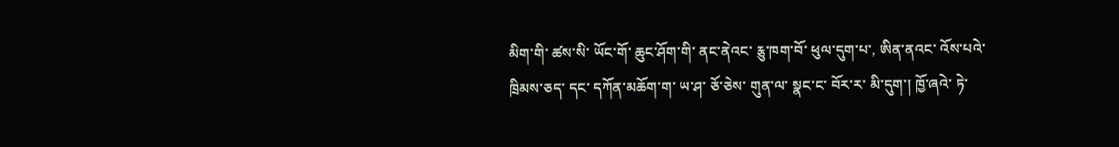མིག་གི་ ཚས་སི་ ཡོང་གོ་ ཆུང་ཤོག་གི་ ནང་ནེའང་ རྕུ་ཁག་བོ་ ཕུལ་དུག་པ་, ཨིན་ནའང་ འོས་པའེ་ ཁྲིམས་ཅད་ དང་ དཀོན་མཆོག་ག་ ཡ་ཤ་ ཅོ་ཅེས་ གུན་ལ་ སྣང་ང་ བོར་ར་ མི་དུག་། ཁྱོ་ཞའེ་ ཏེ་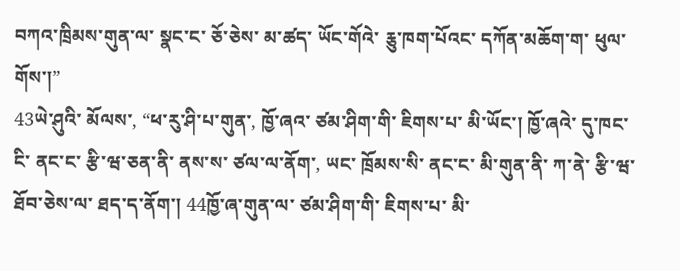བཀའ་ཁྲིམས་གུན་ལ་ སྣང་ང་ ཅོ་ཅེས་ མ་ཚད་ ཡོང་གོའེ་ རྕུ་ཁག་པོའང་ དཀོན་མཆོག་ག་ ཕུལ་གོས་།”
43ཡེ་ཤུའི་ མོལས་, “ཕ་རུ་ཤི་པ་གུན་, ཁྱོ་ཞའ་ ཙམ་ཤིག་གི་ ཇིགས་པ་ མི་ཡོང་། ཁྱོ་ཞའེ་ དུ་ཁང་ངི་ ནང་ང་ རྩི་ཝ་ཅན་ནི་ ནས་ས་ ཙལ་ལ་ནོག་, ཡང་ ཁྲོམས་སི་ ནང་ང་ མི་གུན་ནི་ ཀ་ནེ་ རྩི་ཝ་ ཐོབ་ཅེས་ལ་ ཐད་ད་ནོག་། 44ཁྱོ་ཞ་གུན་ལ་ ཙམ་ཤིག་གི་ ཇིགས་པ་ མི་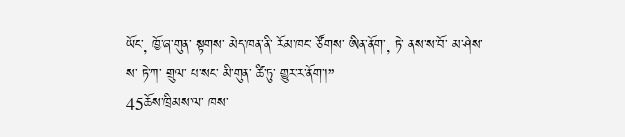ཡོང་, ཁྱོ་ཞ་གུན་ སྟགས་ མེད་ཁན་ནི་ རོམ་ཁང་ ཙོགས་ ཨིན་ནོག་, ཏེ་ ནས་ས་བོ་ མ་ཤེས་ས་ ཏེ་ཀ་ གྲུལ་ པ་སང་ མི་གུན་ ཚི་ཏུ་ གྱུར་ར་ནོག་།”
45ཆོས་ཁྲིམས་ལ་ ཁས་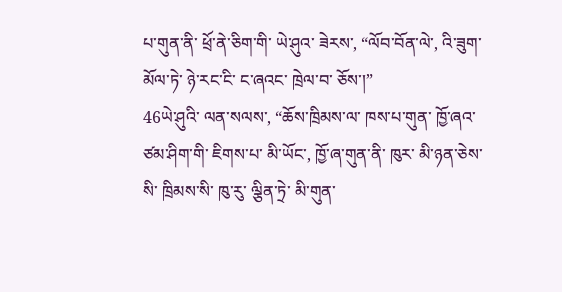པ་གུན་ནི་ ཕྲོ་ནེ་ཅིག་གི་ ཡེ་ཤུའ་ ཟེརས་, “ལོབ་བོན་ལེ་, འི་ཟུག་ མོལ་ཏེ་ ཉེ་རང་ངི་ ང་ཞའང་ ཁྲེལ་བ་ ཅོས་།”
46ཡེ་ཤུའི་ ལན་སལས་, “ཆོས་ཁྲིམས་ལ་ ཁས་པ་གུན་ ཁྱོ་ཞའ་ ཙམ་ཤིག་གི་ ཇིགས་པ་ མི་ཡོང་, ཁྱོ་ཞ་གུན་ནི་ ཁུར་ མི་ཉན་ཅེས་སི་ ཁྲིམས་སི་ ཁུ་རུ་ ལྕིན་ཏྲེ་ མི་གུན་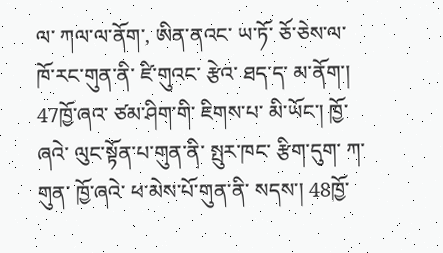ལ་ ཀལ་ལ་ནོག་, ཨིན་ནའང་ ཡ་ཏོ་ ཅོ་ཅེས་ལ་ ཁོ་རང་གུན་ནི་ ཛི་གུའང་ རྩེའ་ ཐད་ད་ མ་ནོག་། 47ཁྱོ་ཞའ་ ཙམ་ཤིག་གི་ ཇིགས་པ་ མི་ཡོང་། ཁྱོ་ཞའེ་ ལུང་སྟོན་པ་གུན་ནི་ སྤུར་ཁང་ རྩིག་དུག་ ཀ་གུན་ ཁྱོ་ཞའེ་ ཕ་མེས་པོ་གུན་ནི་ སདས་། 48ཁྱོ་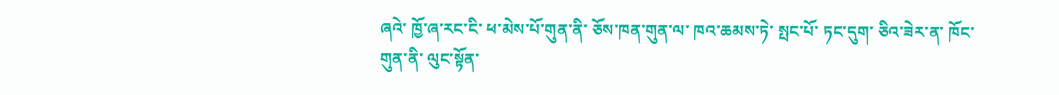ཞའེ་ ཁྱོ་ཞ་རང་ངི་ ཕ་མེས་པོ་གུན་ནི་ ཅོས་ཁན་གུན་ལ་ ཁའ་ཆམས་ཏེ་ སྤང་པོ་ ཏང་དུག་ ཅིའ་ཟེར་ན་ ཁོང་གུན་ནི་ ལུང་སྟོན་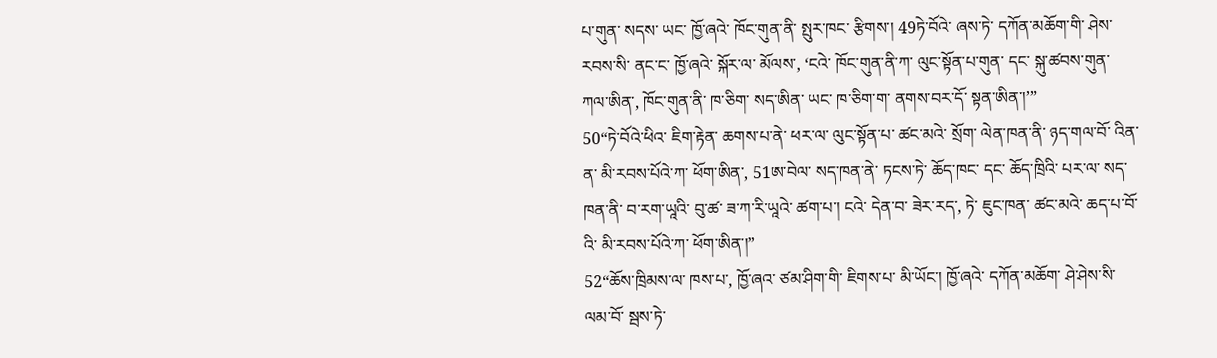པ་གུན་ སདས་ ཡང་ ཁྱོ་ཞའེ་ ཁོང་གུན་ནི་ སྤུར་ཁང་ རྩིགས་། 49ཏེ་བོའེ་ ཞས་ཏེ་ དཀོན་མཆོག་གི་ ཤེས་རབས་སི་ ནང་ང་ ཁྱོ་ཞའེ་ སྐོར་ལ་ མོལས་, ‘ངའེ་ ཁོང་གུན་ནི་ཀ་ ལུང་སྟོན་པ་གུན་ དང་ སྐུ་ཚབས་གུན་ ཀལ་ཨིན་, ཁོང་གུན་ནི་ ཁ་ཅིག་ སད་ཨིན་ ཡང་ ཁ་ཅིག་ག་ ནགས་བར་དོ་ སྟན་ཨིན་།’”
50“ཏེ་བོའེ་ཕིའ་ ཇིག་རྟེན་ ཆགས་པ་ནེ་ ཕར་ལ་ ལུང་སྟོན་པ་ ཚང་མའེ་ སྲོག་ ལེན་ཁན་ནི་ ཉད་གལ་བོ་ འིན་ན་ མི་རབས་པོའེ་ཀ་ ཕོག་ཨིན་, 51ཨ་བེལ་ སད་ཁན་ནེ་ ཏངས་ཏེ་ ཆོད་ཁང་ དང་ ཆོད་ཁྲིའི་ པར་ལ་ སད་ཁན་ནི་ བ་རག་ཡཱའི་ བུ་ཚ་ ཟ་ཀ་རི་ཡཱའེ་ ཚག་པ་། ངའེ་ དེན་བ་ ཟེར་རད་, ཏེ་ ཇུང་ཁན་ ཚང་མའེ་ ཆད་པ་བོ་ འི་ མི་རབས་པོའེ་ཀ་ ཕོག་ཨིན་།”
52“ཆོས་ཁྲིམས་ལ་ ཁས་པ་, ཁྱོ་ཞའ་ ཙམ་ཤིག་གི་ ཇིགས་པ་ མི་ཡོང་། ཁྱོ་ཞའེ་ དཀོན་མཆོག་ ཤེ་ཤེས་སི་ ལམ་བོ་ སྦས་ཏེ་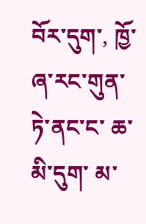བོར་དུག་, ཁྱོ་ཞ་རང་གུན་ ཏེ་ནང་ང་ ཆ་ མི་དུག་ མ་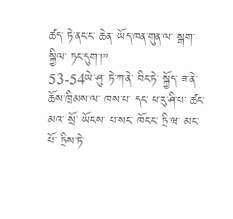ཚད་ ཏེ་ནང་ང་ ཆེན་ ཡོད་ཁན་གུན་ལ་ སྒག་སྐྱིལ་ ཏང་དུག་།”
53-54ཡེ་ཤུ་ ཏེ་ཀ་ནེ་ བིང་ཏེ་ སྐྱོད་ ཟ་ནེ་ ཆོས་ཁྲིམས་ལ་ ཁས་པ་ དང་ ཕ་རུ་ཤི་པ་ ཚང་མའ་ སྲོ་ ཡོངས་ པ་སང་ ཁོང་ང་ ཏྲི་ཝ་ མང་པོ་ ཏྲིས་ཏེ་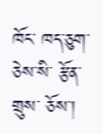ཁོང་ ཁད་ཅུག་ཅེས་སི་ རྩོན་གྲུས་ ཅོས་།